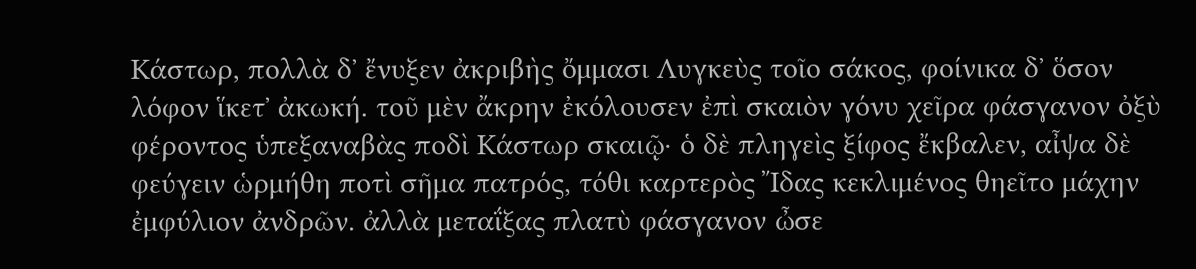Κάστωρ, πολλὰ δʼ ἔνυξεν ἀκριβὴς ὄμμασι Λυγκεὺς τοῖο σάκος, φοίνικα δʼ ὅσον λόφον ἵκετʼ ἀκωκή. τοῦ μὲν ἄκρην ἐκόλουσεν ἐπὶ σκαιὸν γόνυ χεῖρα φάσγανον ὀξὺ φέροντος ὑπεξαναβὰς ποδὶ Κάστωρ σκαιῷ· ὁ δὲ πληγεὶς ξίφος ἔκβαλεν, αἶψα δὲ φεύγειν ὡρμήθη ποτὶ σῆμα πατρός, τόθι καρτερὸς Ἴδας κεκλιμένος θηεῖτο μάχην ἐμφύλιον ἀνδρῶν. ἀλλὰ μεταΐξας πλατὺ φάσγανον ὦσε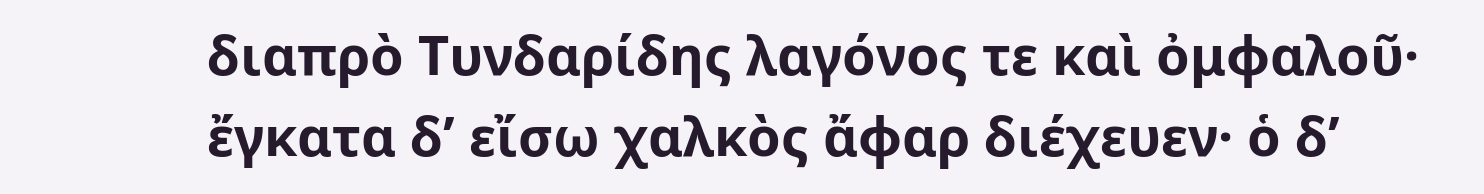διαπρὸ Τυνδαρίδης λαγόνος τε καὶ ὀμφαλοῦ· ἔγκατα δʼ εἴσω χαλκὸς ἄφαρ διέχευεν· ὁ δʼ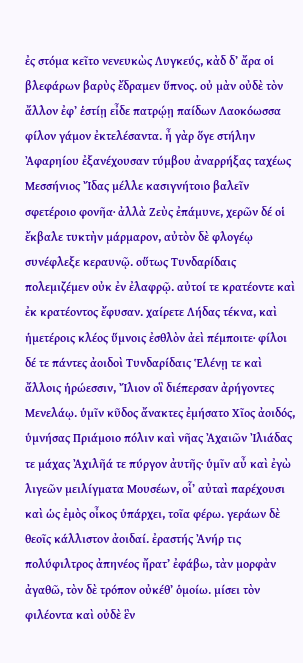ἐς στόμα κεῖτο νενευκὼς Λυγκεύς, κὰδ δʼ ἄρα οἱ βλεφάρων βαρὺς ἔδραμεν ὕπνος. οὐ μὰν οὐδὲ τὸν ἄλλον ἐφʼ ἑστίῃ εἶδε πατρῴῃ παίδων Λαοκόωσσα φίλον γάμον ἐκτελέσαντα. ἦ γὰρ ὅγε στήλην Ἀφαρηίου ἐξανέχουσαν τύμβου ἀναρρήξας ταχέως Μεσσήνιος Ἴδας μέλλε κασιγνήτοιο βαλεῖν σφετέροιο φονῆα· ἀλλὰ Ζεὺς ἐπάμυνε, χερῶν δέ οἱ ἔκβαλε τυκτὴν μάρμαρον, αὐτὸν δὲ φλογέῳ συνέφλεξε κεραυνῷ. οὕτως Τυνδαρίδαις πολεμιζέμεν οὐκ ἐν ἐλαφρῷ. αὐτοί τε κρατέοντε καὶ ἐκ κρατέοντος ἔφυσαν. χαίρετε Λήδας τέκνα, καὶ ἡμετέροις κλέος ὕμνοις ἐσθλὸν ἀεὶ πέμποιτε· φίλοι δέ τε πάντες ἀοιδοὶ Τυνδαρίδαις Ἑλένῃ τε καὶ ἄλλοις ἡρώεσσιν, Ἴλιον οἳ διέπερσαν ἀρήγοντες Μενελάῳ. ὑμῖν κῦδος ἄνακτες ἐμήσατο Χῖος ἀοιδός, ὑμνήσας Πριάμοιο πόλιν καὶ νῆας Ἀχαιῶν Ἰλιάδας τε μάχας Ἀχιλῆά τε πύργον ἀυτῆς· ὑμῖν αὖ καὶ ἐγὼ λιγεῶν μειλίγματα Μουσέων, οἷʼ αὐταὶ παρέχουσι καὶ ὡς ἐμὸς οἶκος ὑπάρχει, τοῖα φέρω. γεράων δὲ θεοῖς κάλλιστον ἀοιδαί. ἐραστής Ἀνήρ τις πολύφιλτρος ἀπηνέος ἤρατʼ ἐφάβω, τὰν μορφὰν ἀγαθῶ, τὸν δὲ τρόπον οὐκέθʼ ὁμοίω. μίσει τὸν φιλέοντα καὶ οὐδὲ ἓν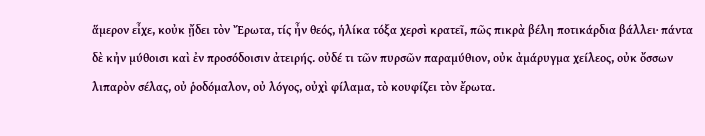ἅμερον εἶχε, κοὐκ ᾔδει τὸν Ἔρωτα, τίς ἦν θεός, ἡλίκα τόξα χερσὶ κρατεῖ, πῶς πικρὰ βέλη ποτικάρδια βάλλει· πάντα δὲ κἠν μύθοισι καὶ ἐν προσόδοισιν ἀτειρής. οὐδέ τι τῶν πυρσῶν παραμύθιον, οὐκ ἀμάρυγμα χείλεος, οὐκ ὄσσων λιπαρὸν σέλας, οὐ ῥοδόμαλον, οὐ λόγος, οὐχὶ φίλαμα, τὸ κουφίζει τὸν ἔρωτα.